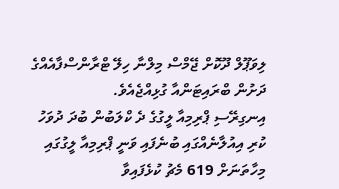ލިވަޕޫލް ދޫކޮށް ޖޭމްސް މިލްނާ ހިލޭ ޓްރާންސްފާއެއްގެ ދަށުން ބްރައިޓަންއާ ގުޅިއްޖެއެވެ.
އިނގިރޭސި ޕްރިމިއާ ލީގުގެ ދެ ކްލަބުން ބުދަ ދުވަހު ކުރި އިއުލާނެއްގައި ބުނެފައި ވަނީ ޕްރިމިއާ ލީގުގައި މިހާތަނަށް 619 މެޗު ކުޅެފައިވާ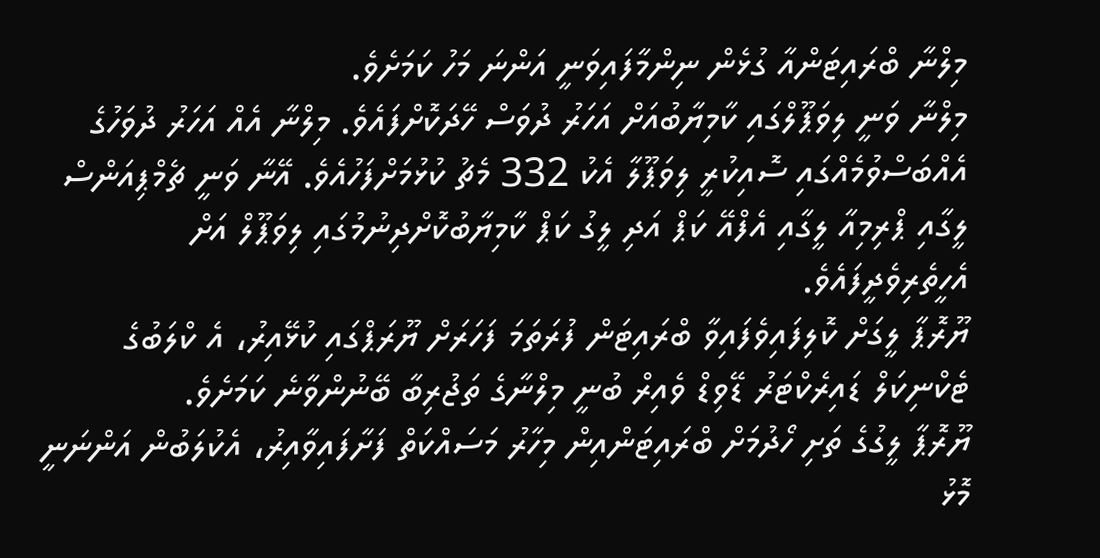މިލްނާ ބްރައިޓަންއާ ގުޅެން ނިންމާފައިވަނީ އަންނަ މަހު ކަމަށެވެ.
މިލްނާ ވަނީ ލިވަޕޫލްގައި ކާމިޔާބުއަށް އަހަރު ދުވަސް ހޭދަކޮށްފައެވެ. މިލްނާ އެއް އަހަރު ދުވަހުގެ އެއްބަސްވުމެއްގައި ސޮއިކުރީ ލިވަޕޫލާ އެކު 332 މެޗު ކުޅުމަށްފަހުއެވެ. އޭނާ ވަނީ ޗެމްޕިއަންސް ލީގާއި ޕްރިމިއާ ލީގާއި އެފްއޭ ކަޕް އަދި ލީގު ކަޕް ކާމިޔާބުކޮށްދިނުމުގައި ލިވަޕޫލް އަށް އެހީތެރިވެދީފައެވެ.
ޔޫރޮޕާ ލީގަށް ކޮލިފައިވެފައިވާ ބްރައިޓަން ފުރަތަމަ ފަހަރަށް ޔޫރަޕްގައި ކުޅޭއިރު، އެ ކްލަބުގެ ޓެކްނިކަލް ޑައިރެކްޓަރު ޑޭވިޑް ވެއިރް ބުނީ މިލްނާގެ ތަޖުރިބާ ބޭނުންވާނެ ކަމަށެވެ.
ޔޫރޮޕާ ލީގުގެ ތަށި ހޯދުމަށް ބްރައިޓަންއިން މިހާރު މަސައްކަތް ފަށާފައިވާއިރު، އެކުލަބުން އަންނަނީ މޮޅު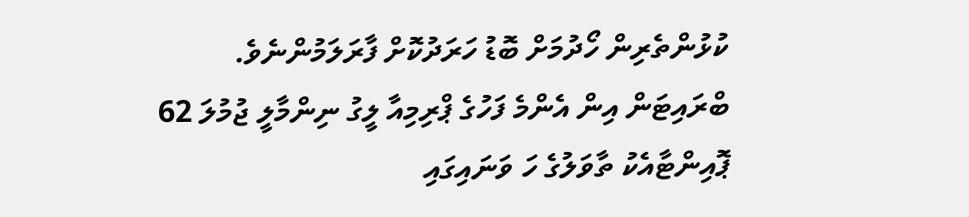ކުޅުންތެރިން ހޯދުމަށް ބޮޑު ހަރަދުކޮށް ފާރަލަމުންނެވެ.
ބްރައިޓަން އިން އެންމެ ފަހުގެ ޕްރިމިއާ ލީގު ނިންމާލީ ޖުމުލަ 62 ޕޮއިންޓާއެކު ތާވަލުގެ ހަ ވަނައިގައި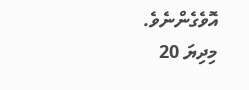އޮވެގެންނެވެ.
މިދިޔަ 20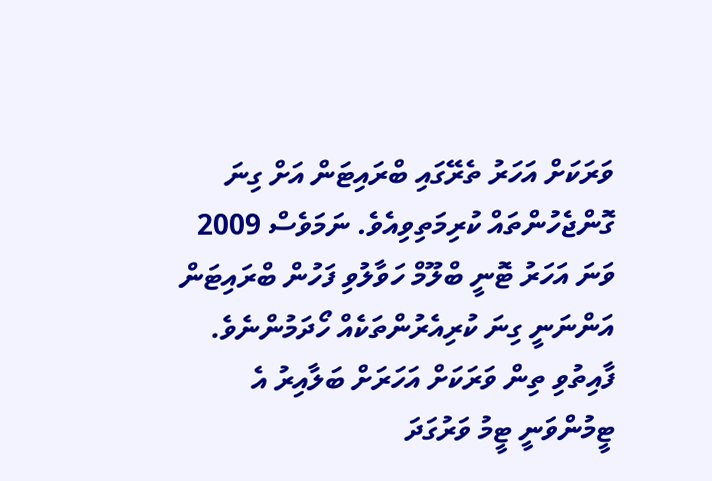ވަރަކަށް އަހަރު ތެރޭގައި ބްރައިޓަން އަށް ގިނަ ގޮންޖެހުންތައް ކުރިމަތިވިއެވެ. ނަމަވެސް 2009 ވަނަ އަހަރު ޓޮނީ ބްލޫމް ހަވާލުވި ފަހުން ބްރައިޓަން އަންނަނީ ގިނަ ކުރިއެރުންތަކެއް ހޯދަމުންނެވެ. ފާއިތުވި ތިން ވަރަކަށް އަހަރަށް ބަލާއިރު އެ ޓީމުންވަނީ ޓީމު ވަރުގަދަ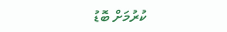ކުރުމަށް ބޮޑު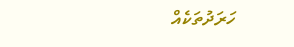ހަރަދުތަކެއް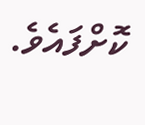ކޮށްފައެވެ.